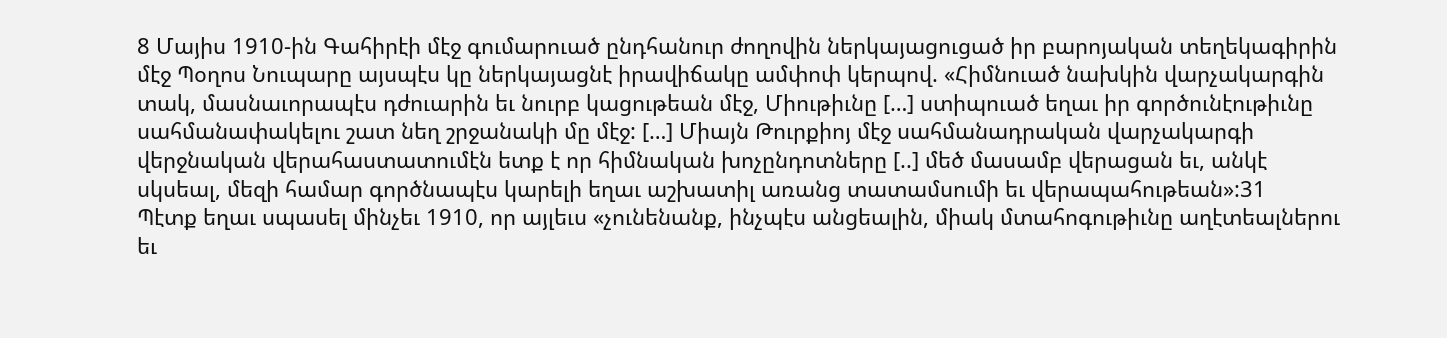8 Մայիս 1910-ին Գահիրէի մէջ գումարուած ընդհանուր ժողովին ներկայացուցած իր բարոյական տեղեկագիրին մէջ Պօղոս Նուպարը այսպէս կը ներկայացնէ իրավիճակը ամփոփ կերպով. «Հիմնուած նախկին վարչակարգին տակ, մասնաւորապէս դժուարին եւ նուրբ կացութեան մէջ, Միութիւնը […] ստիպուած եղաւ իր գործունէութիւնը սահմանափակելու շատ նեղ շրջանակի մը մէջ: […] Միայն Թուրքիոյ մէջ սահմանադրական վարչակարգի վերջնական վերահաստատումէն ետք է որ հիմնական խոչընդոտները [..] մեծ մասամբ վերացան եւ, անկէ սկսեալ, մեզի համար գործնապէս կարելի եղաւ աշխատիլ առանց տատամսումի եւ վերապահութեան»:31
Պէտք եղաւ սպասել մինչեւ 1910, որ այլեւս «չունենանք, ինչպէս անցեալին, միակ մտահոգութիւնը աղէտեալներու եւ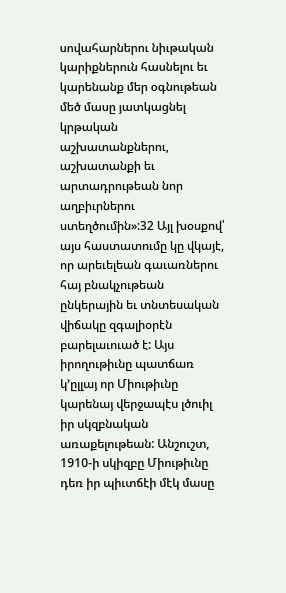սովահարներու նիւթական կարիքներուն հասնելու եւ կարենանք մեր օգնութեան մեծ մասը յատկացնել կրթական աշխատանքներու, աշխատանքի եւ արտադրութեան նոր աղբիւրներու ստեղծումին»:32 Այլ խօսքով՝ այս հաստատումը կը վկայէ, որ արեւելեան գաւառներու հայ բնակչութեան ընկերային եւ տնտեսական վիճակը զգալիօրէն բարելաւուած է: Այս իրողութիւնը պատճառ կ՚ըլլայ որ Միութիւնը կարենայ վերջապէս լծուիլ իր սկզբնական առաքելութեան: Անշուշտ, 1910-ի սկիզբը Միութիւնը դեռ իր պիւտճէի մէկ մասը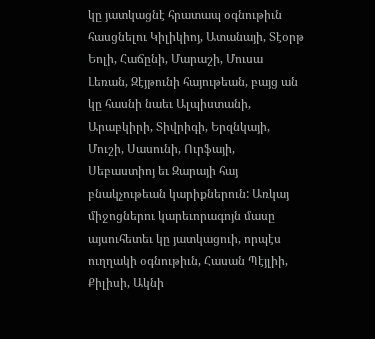կը յատկացնէ հրատապ օգնութիւն հասցնելու Կիլիկիոյ, Ատանայի, Տէօրթ Եոլի, Հաճընի, Մարաշի, Մուսա Լեռան, Զէյթունի հայութեան, բայց ան կը հասնի նաեւ Ալպիստանի, Արաբկիրի, Տիվրիգի, Երզնկայի, Մուշի, Սասունի, Ուրֆայի, Սեբաստիոյ եւ Զարայի հայ բնակչութեան կարիքներուն: Առկայ միջոցներու կարեւորագոյն մասը այսուհետեւ կը յատկացուի, որպէս ուղղակի օգնութիւն, Հասան Պէյլիի, Քիլիսի, Ակնի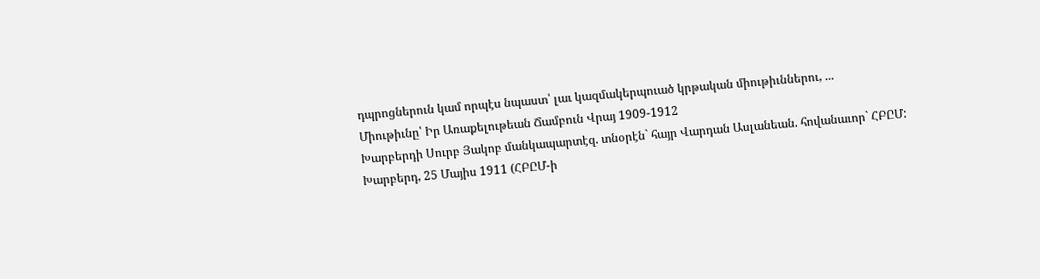դպրոցներուն կամ որպէս նպաստ՝ լաւ կազմակերպուած կրթական միութիւններու, ...
Միութիւնը՝ Իր Առաքելութեան Ճամբուն Վրայ 1909-1912
Խարբերդի Սուրբ Յակոբ մանկապարտէզ. տնօրէն` հայր Վարդան Ասլանեան. հովանաւոր` ՀԲԸՄ: Խարբերդ, 25 Մայիս 1911 (ՀԲԸՄ-ի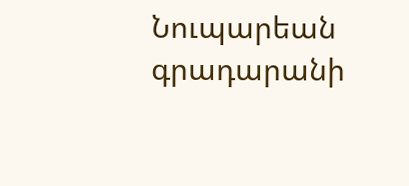Նուպարեան գրադարանի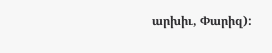արխիւ, Փարիզ):